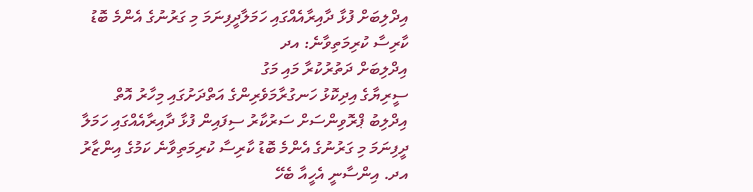އިދްލިބަށް ފުޅާ ދާއިރާއެއްގައި ހަމަލާދީފިނަމަ މި ގަރުނުގެ އެންމެ ބޮޑު ކާރިސާ ކުރިމަތިވާނެ: އދ
އިދްލިބަށް ދަތުރުކުރާ މައި މަގު
ސީރިޔާގެ އިދިކޮޅު ހަނގުރާމަވެރިންގެ އަތްދަށުގައި މިހާރު އޮތް އިދްލިބު ޕްރޮވިންސަށް ސަރުކާރު ސިފައިން ފުޅާ ދާއިރާއެއްގައި ހަމަލާ ދީފިނަމަ މި ގަރުނުގެ އެންމެ ބޮޑު ކާރިސާ ކުރިމަތިވާނެ ކަމުގެ އިންޒާރު އދ. އިންސާނީ އެހީއާ ބެހޭ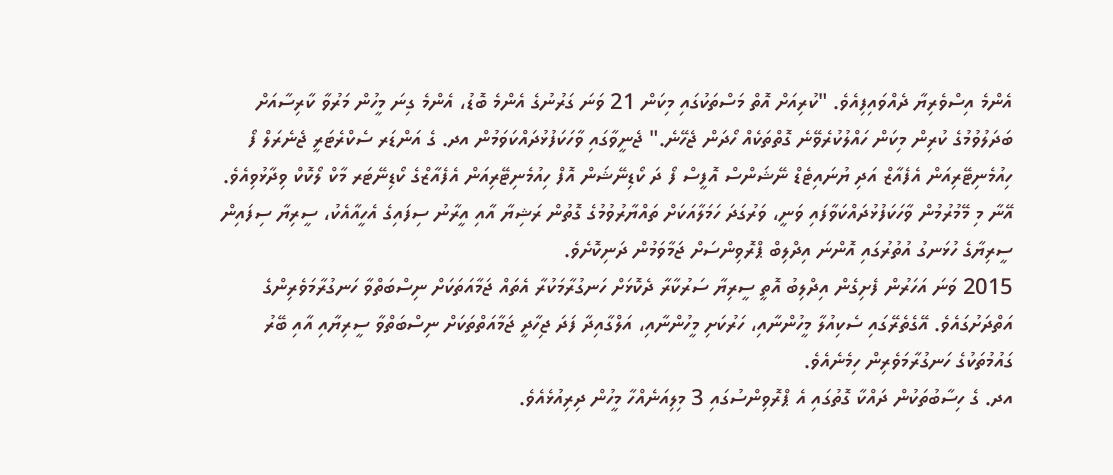އެންމެ އިސްވެރިޔާ ދެއްވައިފިއެވެ. "ކުރިއަށް އޮތް މަސްތަކުގައި މިކަން 21 ވަނަ ގަރުނުގެ އެންމެ ބޮޑު، އެންމެ ގިނަ މީހުން މަރުވާ ކާރިސާއަށް ބަދަލުވުމުގެ ކުރިން މިކަން ހައްލުކުރެވޭނެ ގޮތްތަކެއް ހޯދަން ޖެހޭނެ." ޖެނީވާގައި ވާހަކަފުޅުދައްކަވަމުން އދ. ގެ އަންޑަރ ސެކްރެޓަރީ ޖެނެރަލް ފޯ ހިއުމެނިޓޭރިއަން އެފެއާޒް އަދި ޔުނައިޓެޑް ނޭޝަންސް އޮފީސް ފޯ ދަ ކޯޑިނޭޝަން އޮފް ހިއުމެނިޓޭރިއަން އެފެއާޒްގެ ކޯޑިނޭޓަރ މާކް ލޯކޮކް ވިދާޅުވިއެވެ.
އޭނާ މި މޭމުރުމުން ވާހަކަފުޅުދައްކަވާފައި ވަނީ، ވަރުގަދަ ހަމަލާއަކަށް ތައްޔާރުވުމުގެ ގޮތުން ރަޝިޔާ އާއި އީރާނު ސިފައިގެ އެހީއާއެކު، ސީރިޔާ ސިފައިން ސީރިޔާގެ ހުޅަނގު އުތުރުގައި އޮންނަ އިދްލިބް ޕްރޮވިންސަށް ޖަމާވަމުން ދަނިކޮށެވެ.
2015 ވަނަ އަހަރުން ފެށިގެން އިދްލިބު އޮތީ ސީރިޔާ ސަރުކާރާ ދެކޮޅަށް ހަނގުރާމަކުރާ އެތައް ޖަމާއަތަކަށް ނިސްބަތްވާ ހަނގުރާމަވެރިންގެ އަތްދަށުގައެވެ. އޭގެތެރޭގައި ސެކިއުލާ މީހުންނާއި، ހަރުކަށި މީހުންނާއި، އަލްގާއިދާ ފަދަ ޖިހާދީ ޖަމާއަތްތަކަށް ނިސްބަތްވާ ސީރިޔާއި އާއި ބޭރު ގައުމުތަކުގެ ހަނގުރާމަވެރިން ހިމެނެއެވެ.
އދ. ގެ ހިސާބުތަކުން ދައްކާ ގޮތުގައި އެ ޕްރޮވިންސުގައި 3 މިލިއަނެއްހާ މީހުން ދިރިއުޅެއެވެ.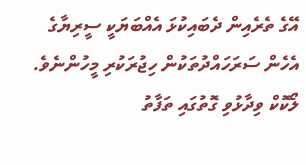އޭގެ ތެރެއިން ދެބައިކުޅަ އެއްބަޔަކީ ސީރިޔާގެ އެހެން ސަރަހައްދުތަކުން ހިޖުރަކުރި މީހުންނެވެ.
ލޯކޮކް ވިދާޅުވި ގޮތުގައި ތަފާތު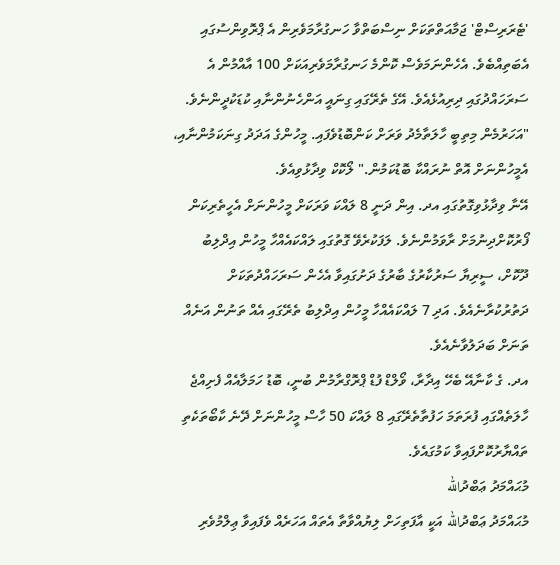'ޓެރަރިސްޓް' ޖަމާއަތްތަކަށް ނިސްބަތްވާ ހަނގުރާމަވެރިން އެ ޕްރޮވިންސުގައި އެބަތިއްބެވެ. އެހެންނަމަވެސް ކޮންމެ ހަނގުރާމަވެރިއަކަށް 100 އާއްމުން އެ ސަރަހައްދުގައި ދިރިއުޅެއެވެ. އޭގެ ތެރޭގައި ގިނައީ އަންހެނުންނާއި ކުޑަކުދީންނެވެ.
"އަހަރުމެން މިތިބީ ހާލަތާމެދު ވަރަށް ކަންބޮޑުވެފައި. މީހުންގެ އަދަދު ގިނަކަމުންނާއި، އެމީހުންނަށް އޮތް ނުރައްކާ ބޮޑުކަމުން." ލޯކޮކް ވިދާޅުވިއެވެ.
އޭނާ ވިދާޅުވިގޮތުގައި އދ. އިން ދަނީ 8 ލައްކަ ވަރަކަށް މީހުންނަށް އެހީތެރިކަން ފޯރުކޮށްދިނުމަށް ރާވަމުންނެވެ. ލަފަކުރެވޭ ގޮތުގައި ލައްކައެއްހާ މީހުން އިދްލިބު ދޫކޮށް، ސީރިޔާ ސަރުކާރުގެ ބާރުގެ ދަށުގައިވާ އެހެން ސަރަހައްދުތަކަށް ދަތުރުކުރާނެއެވެ. އަދި 7 ލައްކައެއްހާ މީހުން އިދްލިބު ތެރޭގައި އެއް ތަނުން އަނެއް ތަނަށް ބަދަލުވާނެއެވެ.
އދ. ގެ ކާނާއޭ ބެހޭ އިދާރާ، ވޯލްޑް ފުޑް ޕްރޮގްރާމުން ބުނީ، ބޮޑު ހަމަލާއެއް ފެށިއްޖެ ހާލަތެއްގައި ފުރަތަމަ ހަފުތާތެރޭގައި 8 ލައްކަ 50 ހާސް މީހުންނަށް ދޭނެ ކާބޯތަކެތި ތައްޔާރުކޮށްފައިވާ ކަމުގައެވެ.
މުޙައްމަދު ޢަބްދުالله
މުޙައްމަދު ޢަބްދުالله އަކީ އާފަތިހަށް ލިޔުއްވާތާ އެތައް އަހަރެއް ވެފައިވާ ޢިލްމުވެރި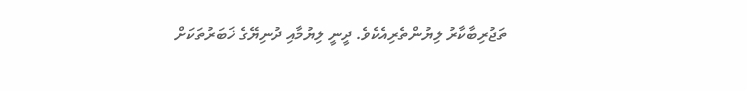ތަޖުރިބާކާރު ލިޔުންތެރިއެކެވެ. ދީނީ ލިޔުމާއި ދުނިޔޭގެ ޚަބަރުތަކަށް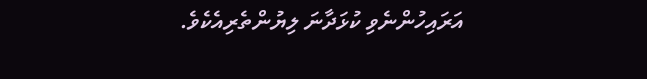އަރައިހުންނެވި ކުޅަދާނަ ލިޔުންތެރިއެކެވެ.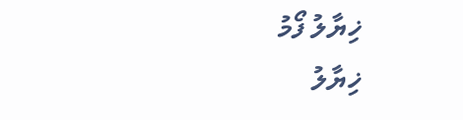ޚިޔާލު ފޯމު
ޚިޔާލު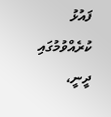ފައުޅު ކުރެއްވުމުގައި ދީނީ،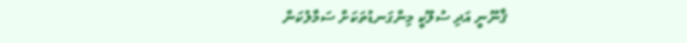ޤާނޫނީ އަދި ސުލޫކީ މިންގަނޑުތަކަށް ސަމާލުކަން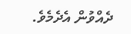ދެއްވުން އެދެމެވެ.